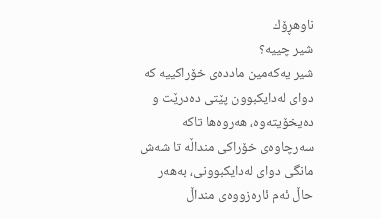ناوهڕۆك
شیر چییە؟
شیر یەکەمین ماددەی خۆراکییە کە دوای لەدایکبوون پێتی دەدرێت و دەیخۆیتەوە، هەروەها تاکە سەرچاوەی خۆراکی منداڵە تا شەش مانگی دوای لەدایکبوونی، بەهەر حاڵ ئەم ئارەزووەی منداڵ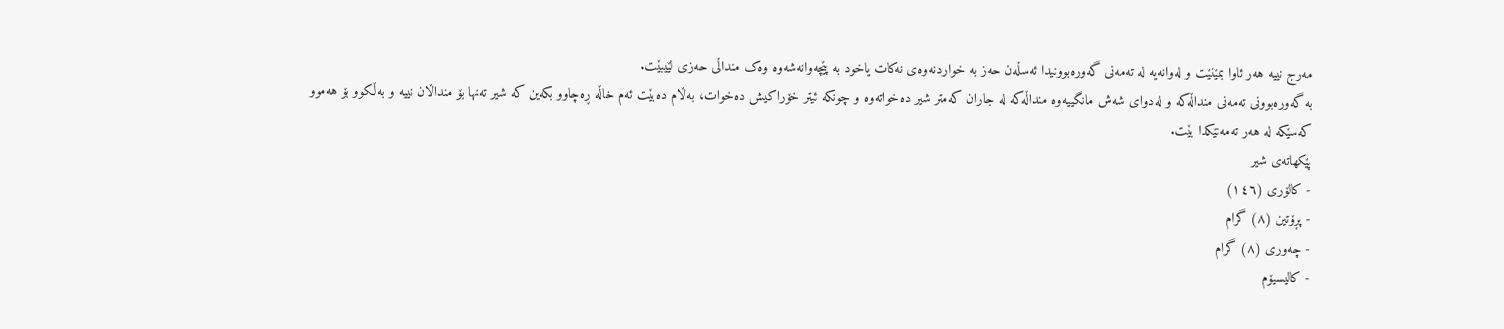مەرج نییە هەر ئاوا بمێنێت و لەوانەیە لە تەمەنی گەورەبوونیدا ئەسڵەن حەز بە خواردنەوەی نەکات یاخود بە پێچەوانەشەوە وەک منداڵی حەزی لێیبێت.
بە گەورەبوونی تەمەنی منداڵەکە و لەدوای شەش مانگییەوه منداڵەکە لە جاران کەمتر شیر دەخواتەوە و چونکە ئیتر خۆراکیش دەخوات، بەڵام دەبێت ئەم خاڵە ڕەچاوو بکەین کە شیر تەنها بۆ منداڵان نییه و بەڵکوو بۆ هەموو کەسێکە لە هەر تەمەنێکدا بێت.
پێکهاتەی شیر
- کالۆری (١٤٦)
- پڕۆتین (٨) گرام
- چەوری (٨) گرام
- کالیسیۆم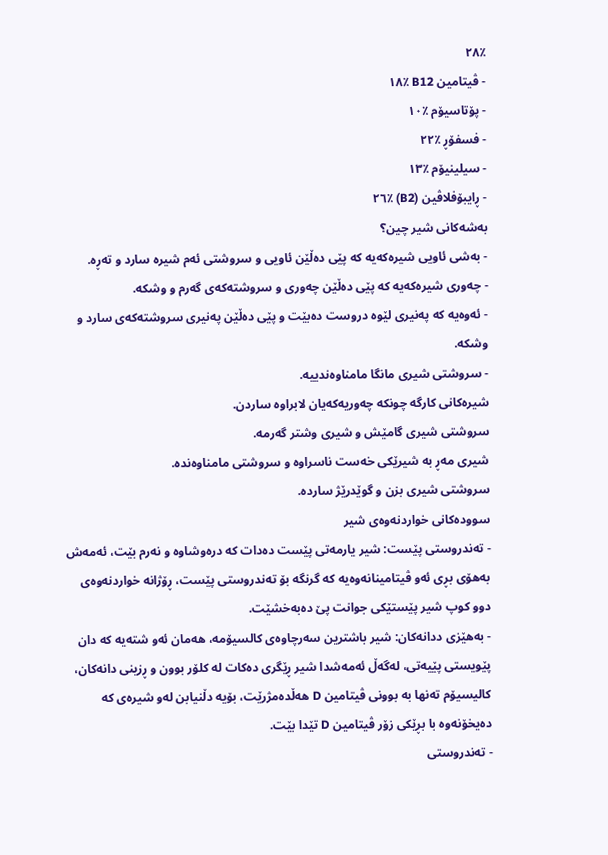٪٢٨
- ڤیتامین B12 ٪١٨
- پۆتاسیۆم ٪١٠
- فسفۆڕ ٪٢٢
- سیلینیۆم ٪١٣
- ڕایبۆفلاڤین (B2) ٪٢٦
بەشەکانی شیر چین؟
- بەشی ئاویی شیرەکەیە کە پێی دەڵێن ئاویی و سروشتی ئەم شیرە سارد و تەڕە.
- چەوری شیرەکەیە کە پێی دەڵێن چەوری و سروشتەکەی گەرم و وشکە.
- ئەوەیە کە پەنیری لێوە دروست دەبێت و پێی دەڵێن پەنیری سروشتەکەی سارد و وشکە.
- سروشتی شیری مانگا مامناوەندییە.
شیرەکانی کارگە چونکە چەوریەکەیان لابراوە ساردن.
سروشتی شیری گامێش و شیری وشتر گەرمە.
شیری مەڕ بە شیرێکی خەست ناسراوە و سروشتی مامناوەندە.
سروشتی شیری بزن و گوێدرێژ ساردە.
سوودەکانی خواردنەوەی شیر
- تەندروستی پێست: شیر یارمەتی پێست دەدات کە درەوشاوە و نەرم بێت، ئەمەش بەهۆی بڕی ئەو ڤیتامینانەوەیە کە گرنگە بۆ تەندروستی پێست، ڕۆژانە خواردنەوەی دوو کوپ شیر پێستێکی جوانت پێ دەبەخشێت.
- بەهێزی ددانەکان: شیر باشترین سەرچاوەی کالسیۆمە، هەمان ئەو شتەیە کە دان پێویستی پێیەتی، لەگەڵ ئەمەشدا شیر ڕێگری دەکات لە کلۆر بوون و ڕزینی دانەکان، کالیسیۆم تەنها بە بوونی ڤیتامین D هەڵدەمژرێت، بۆیە دڵنیابن لەو شیرەی کە دەیخۆنەوە با بڕێکی زۆر ڤیتامین D تێدا بێت.
- تەندروستی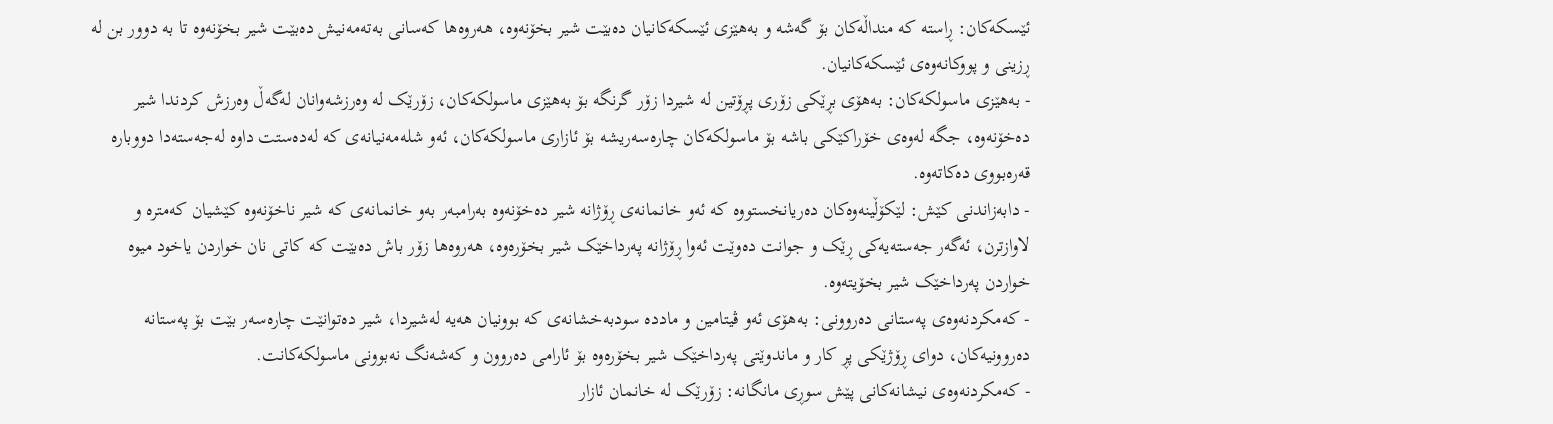ئێسکەکان: ڕاستە کە منداڵەکان بۆ گەشە و بەهێزی ئێسکەکانیان دەبێت شیر بخۆنەوە، هەروەها کەسانی بەتەمەنیش دەبێت شیر بخۆنەوە تا بە دوور بن لە ڕزینی و پووکانەوەی ئێسکەکانیان.
- بەهێزی ماسولکەکان: بەهۆی بڕێکی زۆری پڕۆتین لە شیردا زۆر گرنگە بۆ بەهێزی ماسولکەکان، زۆرێک لە وەرزشەوانان لەگەڵ وەرزش کردندا شیر دەخۆنەوە، جگە لەوەی خۆراکێکی باشە بۆ ماسولکەکان چارەسەریشە بۆ ئازاری ماسولکەکان، ئەو شلەمەنیانەی کە لەدەستت داوە لەجەستەدا دووبارە قەرەبووی دەکاتەوە.
- دابەزاندنی کێش: لێکۆڵینەوەکان دەریانخستووە کە ئەو خانمانەی ڕۆژانە شیر دەخۆنەوە بەرامبەر بەو خانمانەی کە شیر ناخۆنەوە کێشیان کەمترە و لاوازترن، ئەگەر جەستەیەکی ڕێک و جوانت دەوێت ئەوا ڕۆژانە پەرداخێک شیر بخۆرەوە، هەروەها زۆر باش دەبێت کە کاتی نان خواردن یاخود میوە خواردن پەرداخێک شیر بخۆیتەوە.
- کەمکردنەوەی پەستانی دەروونی: بەهۆی ئەو ڤیتامین و ماددە سودبەخشانەی کە بوونیان هەیە لەشیردا، شیر دەتوانێت چارەسەر بێت بۆ پەستانە دەروونیەکان، دوای ڕۆژێکی پڕ کار و ماندوێتی پەرداخێک شیر بخۆرەوە بۆ ئارامی دەروون و کەشەنگ نەبوونی ماسولکەکانت.
- کەمکردنەوەی نیشانەکانی پێش سوڕی مانگانە: زۆرێک لە خانمان ئازار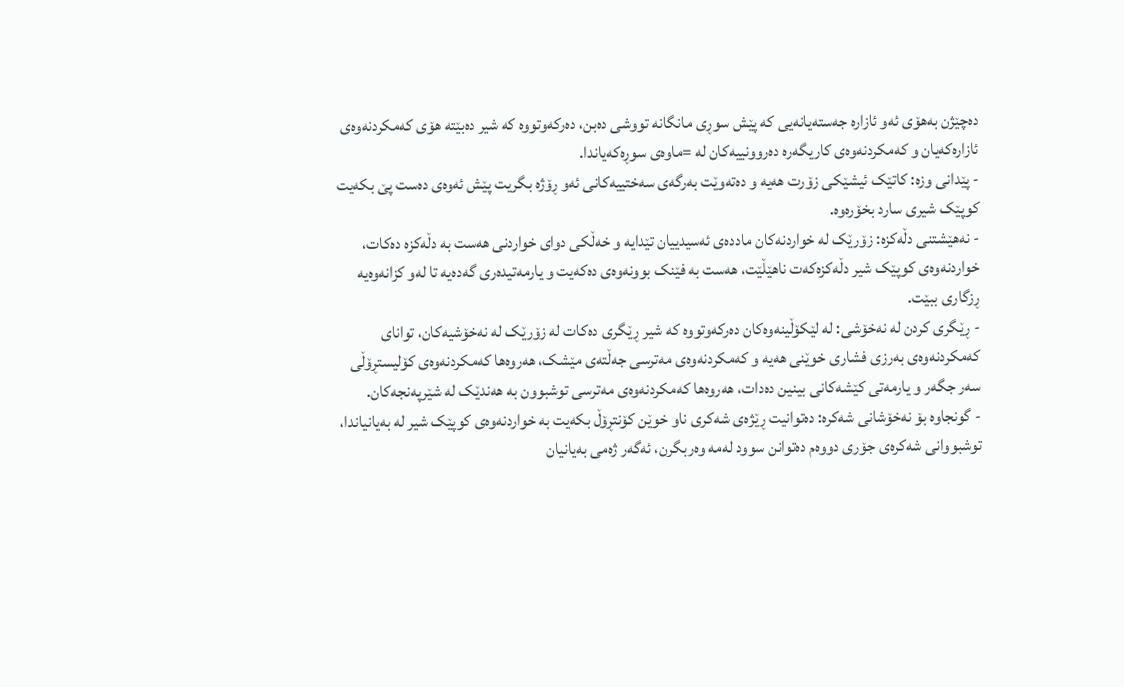دەچێژن بەهۆی ئەو ئازارە جەستەیانەیی کە پێش سوڕی مانگانە تووشی دەبن، دەرکەوتووە کە شیر دەبێتە هۆی کەمکردنەوەی ئازارەکەیان و کەمکردنەوەی کاریگەرە دەروونییەکان لە =ماوەی سوڕەکەیاندا.
- پێدانی وزە: کاتێک ئیشێکی زۆرت هەیە و دەتەوێت بەرگەی سەختییەکانی ئەو ڕۆژە بگریت پێش ئەوەی دەست پێ بکەیت کوپێک شیری سارد بخۆرەوە.
- نەهێشتنی دڵەکزە: زۆرێک لە خواردنەکان ماددەی ئەسیدییان تێدایە و خەڵکی دوای خواردنی هەست بە دڵەکزە دەکات، خواردنەوەی کوپێک شیر دڵەکزەکەت ناهێڵێت، هەست بە فێنک بوونەوەی دەکەیت و یارمەتیدەری گەدەیە تا لەو کزانەوەیە ڕزگاری ببێت.
- ڕێگری کردن لە نەخۆشی: لە لێکۆڵینەوەکان دەرکەوتووە کە شیر ڕێگری دەکات لە زۆرێک لە نەخۆشیەکان، توانای کەمکردنەوەی بەرزی فشاری خوێنی هەیە و کەمکردنەوەی مەترسی جەڵتەی مێشک، هەروەها کەمکردنەوەی کۆلیستڕۆڵی سەر جگەر و یارمەتی کێشەکانی بینین دەدات، هەروەها کەمکردنەوەی مەترسی توشبوون بە هەندێک لە شێرپەنجەکان.
- گونجاوە بۆ نەخۆشانی شەکرە: دەتوانیت ڕێژەی شەکری ناو خوێن کۆنتڕۆڵ بکەیت بە خواردنەوەی کوپێک شیر لە بەیانیاندا، توشبووانی شەکرەی جۆری دووەم دەتوانن سوود لەمە وەربگرن، ئەگەر ژەمی بەیانیان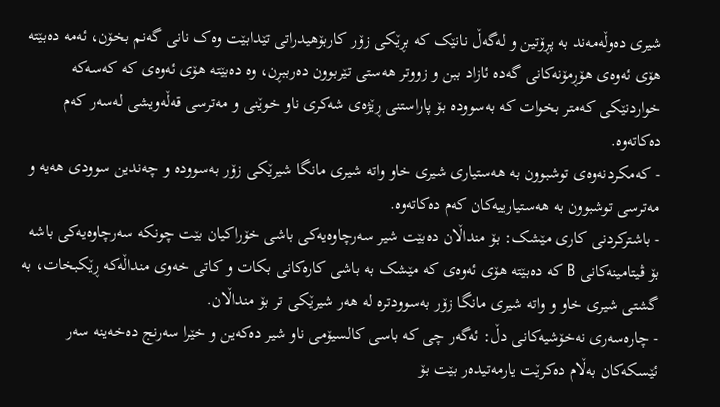شیری دەوڵەمەند بە پڕۆتین و لەگەڵ نانێک کە بڕێکی زۆر کاربۆهیدراتی تێدابێت وەک نانی گەنم بخۆن، ئەمە دەبێتە هۆی ئەوەی هۆڕمۆنەکانی گەدە ئازاد ببن و زووتر هەستی تێربوون دەرببڕن، وە دەبێتە هۆی ئەوەی کە کەسەکە خواردنێکی کەمتر بخوات کە بەسوودە بۆ پاراستنی ڕێژەی شەکری ناو خوێنی و مەترسی قەڵەویشی لەسەر کەم دەکاتەوە.
- کەمکردنەوەی توشبوون بە هەستیاری شیری خاو واتە شیری مانگا شیرێکی زۆر بەسوودە و چەندین سوودی هەیە و مەترسی توشبوون بە هەستیارییەکان کەم دەکاتەوە.
- باشترکردنی کاری مێشک: بۆ منداڵان دەبێت شیر سەرچاوەیەکی باشی خۆراکیان بێت چونکە سەرچاوەیەکی باشە بۆ ڤیتامینەکانی B کە دەبێتە هۆی ئەوەی کە مێشک بە باشی کارەکانی بکات و کاتی خەوی منداڵەکه ڕێکبخات، بە گشتی شیری خاو و واتە شیری مانگا زۆر بەسوودترە لە هەر شیرێکی تر بۆ منداڵان.
- چارەسەری نەخۆشیەکانی دڵ: ئەگەر چی کە باسی کالسیۆمی ناو شیر دەکەین و خێرا سەرنج دەخەینە سەر ئێسکەکان بەڵام دەکرێت یارمەتیدەر بێت بۆ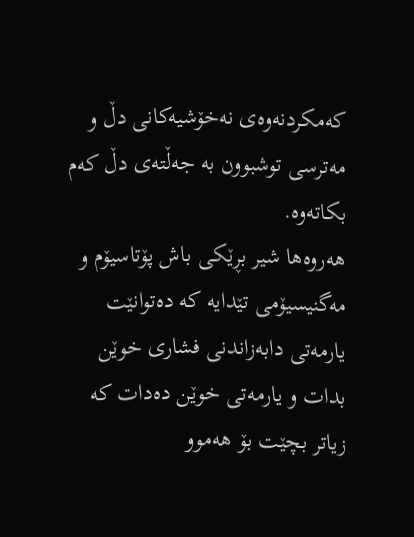کەمکردنەوەی نەخۆشیەکانی دڵ و مەترسی توشبوون بە جەڵتەی دڵ کەم بکاتەوە.
هەروەها شیر بڕێکی باش پۆتاسیۆم و مەگنیسیۆمی تێدایه کە دەتوانێت یارمەتی دابەزاندنی فشاری خوێن بدات و یارمەتی خوێن دەدات کە زیاتر بچێت بۆ هەموو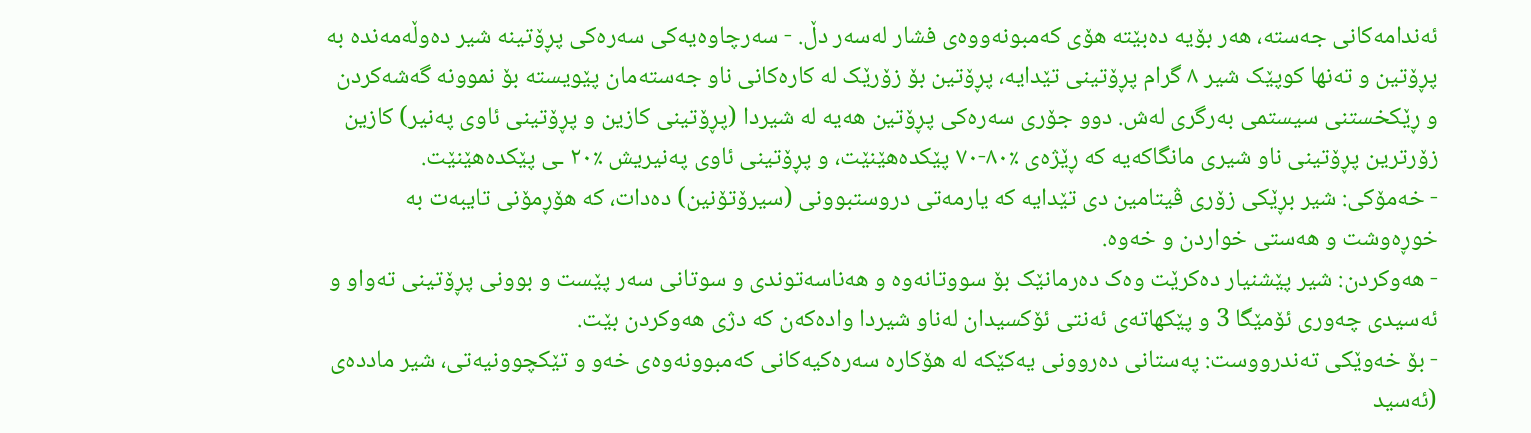ئەندامەکانی جەستە، هەر بۆیە دەبێتە هۆی کەمبونەووەی فشار لەسەر دڵ. - سەرچاوەیەکی سەرەکی پڕۆتینە شیر دەوڵەمەندە بە پڕۆتین و تەنها کوپێک شیر ٨ گرام پڕۆتینی تێدایە، پڕۆتین بۆ زۆرێک لە کارەکانی ناو جەستەمان پێویستە بۆ نموونە گەشەکردن و ڕێکخستنی سیستمی بەرگری لەش. دوو جۆری سەرەکی پڕۆتین هەیە لە شیردا (پڕۆتینی کازین و پڕۆتینی ئاوی پەنیر) کازین زۆرترین پڕۆتینی ناو شیری مانگاکەیە کە ڕێژەی ٪٨٠-٧٠ پێکدەهێنێت، و پڕۆتینی ئاوی پەنیریش ٪٢٠ ـی پێکدەهێنێت.
- خەمۆکی: شیر بڕێکی زۆری ڤیتامین دی تێدایە کە یارمەتی دروستبوونی (سیرۆتۆنین) دەدات، کە هۆڕمۆنی تایبەت بە خوڕەوشت و هەستی خواردن و خەوە.
- هەوکردن: شیر پێشنیار دەکرێت وەک دەرمانێک بۆ سووتانەوە و هەناسەتوندی و سوتانی سەر پێست و بوونی پڕۆتینی تەواو و ئەسیدی چەوری ئۆمێگا 3 و پێکهاتەی ئەنتی ئۆکسیدان لەناو شیردا وادەکەن کە دژی هەوکردن بێت.
- بۆ خەوێکی تەندرووست: پەستانی دەروونی یەکێکە لە هۆکارە سەرەکیەکانی کەمبوونەوەی خەو و تێکچوونیەتی، شیر ماددەی (ئەسید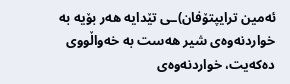ئەمین ترایپتۆفان)ـی تێدایە هەر بۆیە بە خواردنەوەی شیر هەست بە خەواڵووی دەکەیت، خواردنەوەی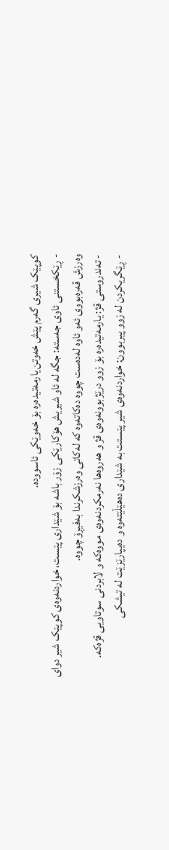کوپێک شیری گەرم پێش خەوتن یارمەتیدەرە بۆ خەوێکی ئاسوودە.
- ڕێکخستنی ئاوی جەستە: جگە لە ئاو شیریش هۆکارێکی زۆر باشە بۆ شێداری پێست، خواردنەوەی کوپێک شیر دوای وەرزش قەرەبووی ئەو ئاوە لەدەست چووە دەکاتەوە کە لەکاتی وەرزشکرندا بەفیڕۆ چووە.
- تەندروستی قژ: یارمەتیدەرە بۆ زوو درێژبوونەوەی قژ و هەروەها نەرمکردنەوەی مووەکە و لابردنی سوتاویی قژەکە.
- ڕێگریکردن لە زوو پیربوون: خواردنەوەی شیر پێستت بە شێداری دەهێڵێتەوە و دەیپارێزێت لە تیشکی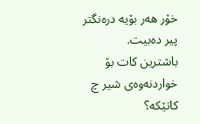خۆر هەر بۆیە درەنگتر پیر دەبیت.
باشترین کات بۆ خواردنەوەی شیر چ کاتێکە؟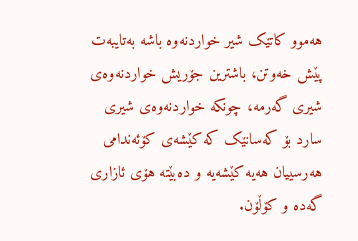هەموو کاتێک شیر خواردنەوە باشە بەتایبەت پێش خەوتن، باشترین جۆریش خواردنەوەی شیری گەرمە، چونکە خواردنەوەی شیری سارد بۆ کەسانێک کە کێشەی کۆئەندامی هەرسییان هەیە کێشەیە و دەبێتە هۆی ئازاری گەدە و کۆڵۆن.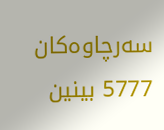سەرچاوەکان
5777 بینین